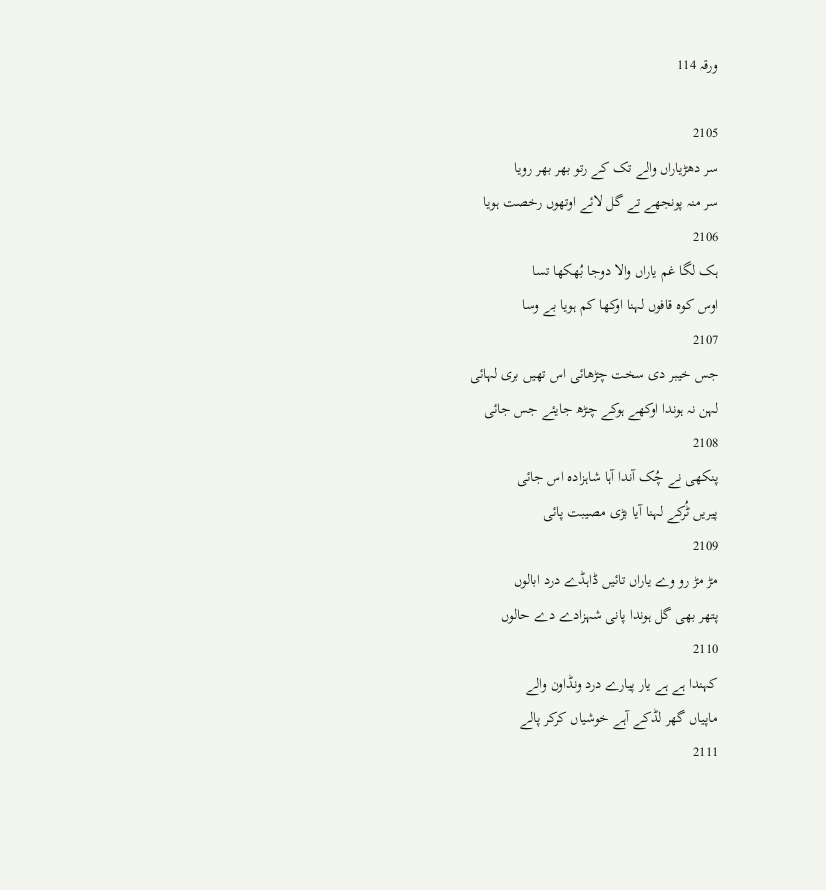ورقہ 114

2105
سر دھڑیاراں والے تک کے رتو بھر بھر رویا
سر منہ پونجھے تے گل لائے اوتھوں رخصت ہویا
2106
ہک لگا غم یاراں والا دوجا بُھکھا تسا
اوس کوہ قافوں لہنا اوکھا کم ہویا بے وسا
2107
جس خیبر دی سخت چڑھائی اس تھیں بری لہائی
لہن نہ ہوندا اوکھے ہوکے چڑھ جایئے جس جائی
2108
پنکھی نے چُک آندا آہا شاہزادہ اس جائی
پیریں ٹُرکے لہنا آیا بڑی مصیبت پائی
2109
مڑ مڑ رو وے یاراں تائیں ڈاہڈے درد ابالوں
پتھر بھی گل ہوندا پانی شہزادے دے حالوں
2110
کہندا ہے ہے یار پیارے درد ونڈاون والے
ماپیاں گھر لڈکے آہے خوشیاں کرکر پالے
2111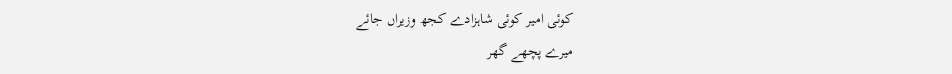کوئی امیر کوئی شاہزادے کجھ وزیراں جائے
میرے پچھے گھر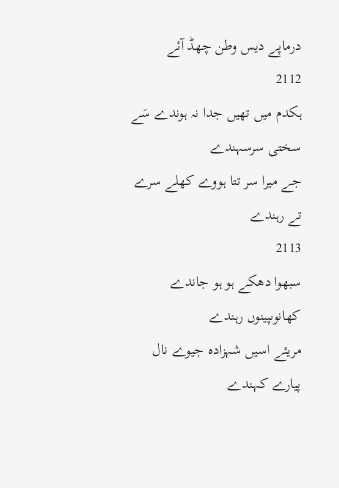درماپے دیس وطن چھڈ آئے
2112
ہکدم میں تھیں جدا نہ ہوندے سَے سختی سرسہندے
جے میرا سر تتا ہووے کھلے سرے تے رہندے
2113
سبھوا دھکے ہو ہو جاندے کھانوںپینوں رہندے
مریئے اسیں شہزادہ جیوے نال پیارے کہندے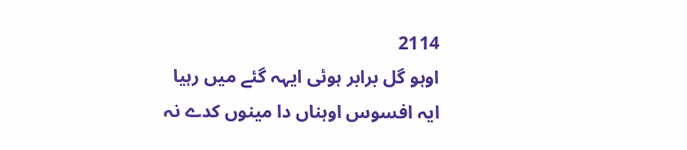2114
اوہو گل برابر ہوئی ایہہ گئے میں رہیا
ایہ افسوس اوہناں دا مینوں کدے نہ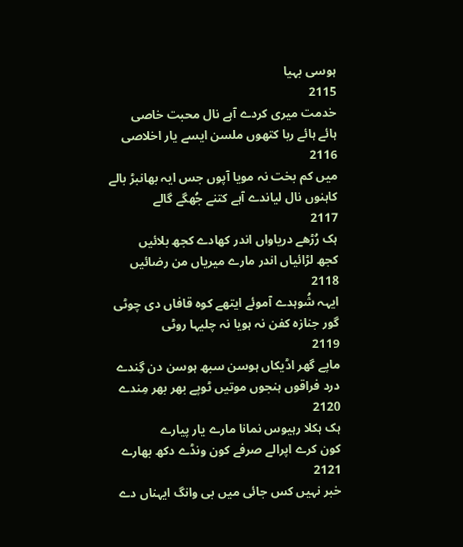ہوسی بہیا
2115
خدمت میری کردے آہے نال محبت خاصی
ہائے ہائے ربا کتھوں ملسن ایسے یار اخلاصی
2116
میں کم بخت نہ مویا آپوں جس ایہ بھانبڑ بالے
کاہنوں نال لیاندے آہے کتنے جُھگے گالے
2117
ہک رُڑھے دریاواں اندر کھادے کجھ بلائیں
کجھ لڑائیاں اندر مارے میریاں من رضائیں
2118
ایہہ شُوہدے آموئے ایتھے کوہ قافاں دی چوٹی
گور جنازہ کفن نہ ہویا نہ چلیہا روٹی
2119
ماپے گھر اڈیکاں ہوسن سبھ ہوسن دن گِندے
درد فراقوں ہنجوں موتیں ٹوپے بھر بھر مِندے
2120
ہک ہکلا رہیوس نمانا مارے یار پیارے
کون کرے اپرالے صرفے کون ونڈے دکھ بھارے
2121
خبر نہیں کس جائی میں بی وانگ ایہناں دے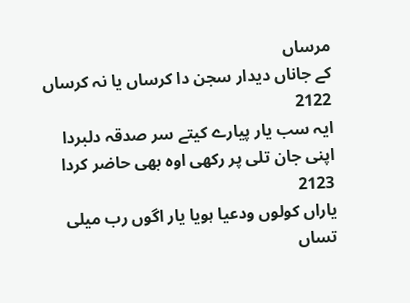مرساں
کے جاناں دیدار سجن دا کرساں یا نہ کرساں
2122
ایہ سب یار پیارے کیتے سر صدقہ دلبردا
اپنی جان تلی پر رکھی اوہ بھی حاضر کردا
2123
یاراں کولوں ودعیا ہویا یار اگوں رب میلی
تساں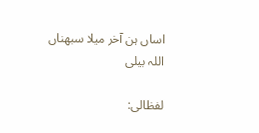اساں ہن آخر میلا سبھناں اللہ بیلی

لفظالی: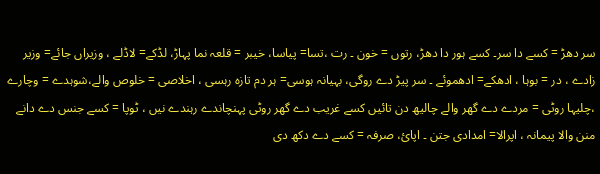سر دھڑ = کسے دا سر۔ کسے ہور دا دھڑ، رتوں = خون ۔ رت ،تسا= پیاسا، خیبر = قلعہ نما پہاڑ، لڈکے= لاڈلے ، وزیراں جائے= وزیر زادے ، در = بوہا ، ادھکے= ادھموئے ۔ سر پیڑ دے روگی، بہیانہ ہوسی= ہر دم تازہ رہسی ، اخلاصی = خلوص والے،شوہدے = وچارے ،چلیہا روٹی = مردے دے گھر والے چالیھ دن تائیں کسے غریب دے گھر روٹی پہنچاندے رہندے نیں ، ٹوپا = کسے جنس دے دانے منن والا پیمانہ ، اپرالا= امدادی جتن ۔ اپائ، صرفہ = کسے دے دکھ دی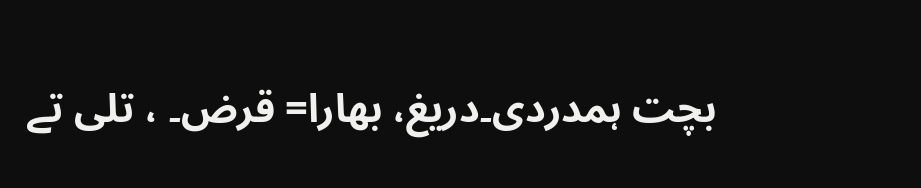بچت ہمدردی۔دریغ، بھارا= قرض۔ ، تلی تے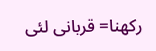رکھنا= قربانی لئی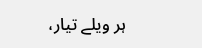ہر ویلے تیار،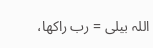اللہ بیلی = رب راکھا،